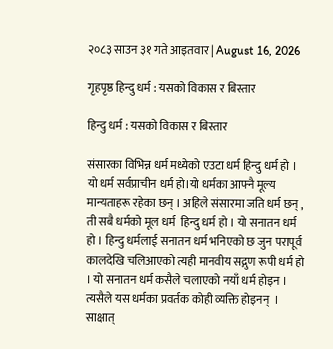२०८३ साउन ३१ गते आइतवार | August 16, 2026

गृहपृष्ठ हिन्दु धर्म : यसको विकास र बिस्तार

हिन्दु धर्म : यसको विकास र बिस्तार

संसारका विभिन्न धर्म मध्येको एउटा धर्म हिन्दु धर्म हो । यो धर्म सर्वप्राचीन धर्म हो।यो धर्मका आफ्नै मूल्य मान्यताहरू रहेका छन् । अहिले संसारमा जति धर्म छन् , ती सबै धर्मको मूल धर्म  हिन्दु धर्म हो । यो सनातन धर्म हो । हिन्दु धर्मलाई सनातन धर्म भनिएको छ जुन परापूर्व कालदेखि चलिआएको त्यही मानवीय सद्गुण रूपी धर्म हो । यो सनातन धर्म कसैले चलाएको नयाँ धर्म होइन । त्यसैले यस धर्मका प्रवर्तक कोही व्यक्ति होइनन्  । साक्षात्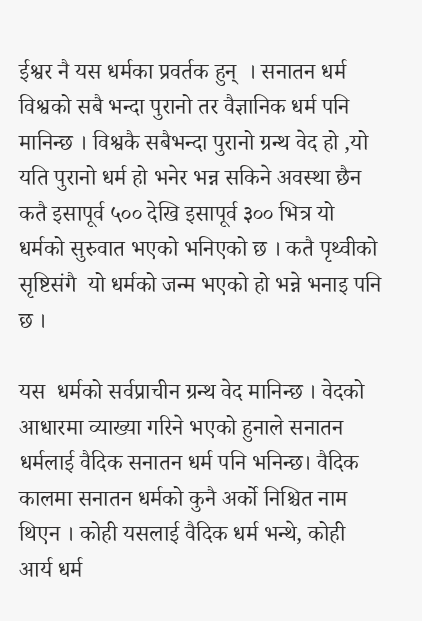ईश्वर नै यस धर्मका प्रवर्तक हुन्  । सनातन धर्म विश्वको सबै भन्दा पुरानो तर वैज्ञानिक धर्म पनि मानिन्छ । विश्वकै सबैभन्दा पुरानो ग्रन्थ वेद हो ,यो यति पुरानो धर्म हो भनेर भन्न सकिने अवस्था छैन कतै इसापूर्व ५०० देखि इसापूर्व ३०० भित्र यो धर्मको सुरुवात भएको भनिएको छ । कतै पृथ्वीको सृष्टिसंगै  यो धर्मको जन्म भएको हो भन्ने भनाइ पनि छ ।

यस  धर्मको सर्वप्राचीन ग्रन्थ वेद मानिन्छ । वेदको आधारमा व्याख्या गरिने भएको हुनाले सनातन धर्मलाई वैदिक सनातन धर्म पनि भनिन्छ। वैदिक कालमा सनातन धर्मको कुनै अर्को निश्चित नाम थिएन । कोही यसलाई वैदिक धर्म भन्थे, कोही आर्य धर्म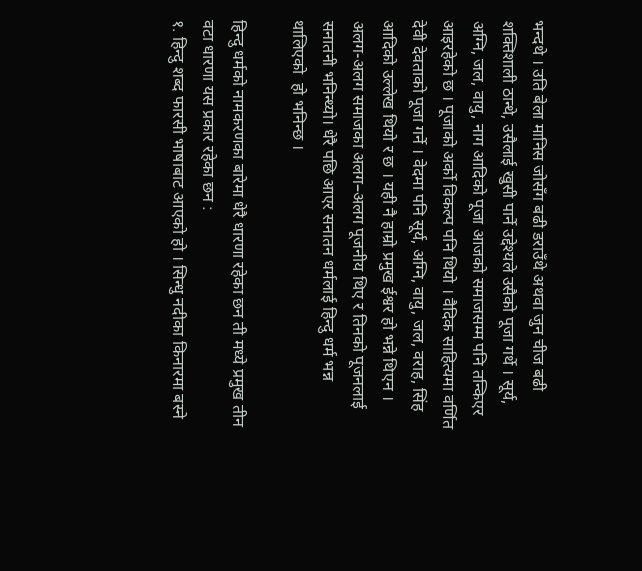भन्दथे । उति बेला मानिस जोसँग बढी डराउँथे अथवा जुन चीज बढी शक्तिशाली ठान्थे, उसैलाई खुसी पार्ने उद्देश्यले उसैको पूजा गर्थे । सूर्य, अग्नि, जल, वायु, नाग आदिको पूजा आजको समाजसम्म पनि तन्किएर आइरहेको छ । पूजाको अर्को विकल्प पनि थियो । वैदिक साहित्यमा वर्णित देवी देवताको पूजा गर्ने । वेदमा पनि सूर्य, अग्नि, वायु, जल, वराह, सिंह आदिको उल्लेख थियो र छ । यही नै हाम्रो प्रमुख ईश्वर हो भन्ने थिएन । अलग-अलग समाजका अलग–अलग पूजनीय थिए र तिनको पूजनलाई सनातनी भनिन्थ्यो। धेरै पछि आएर सनातन धर्मलाई हिन्दु धर्म भन्न थालिएको  हो भनिन्छ ।

हिन्दु धर्मको नामकरणका बारेमा धेरै धारणा रहेका छन ती मध्ये प्रमुख तीन वटा धारणा यस प्रकार रहेका छन :
१. हिन्दु शब्द फारसी भाषाबाट आएको हो । सिन्धु नदीका किनारमा बस्ने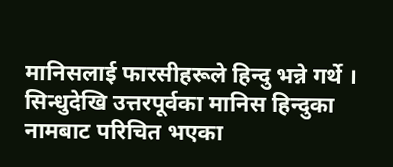मानिसलाई फारसीहरूले हिन्दु भन्ने गर्थे । सिन्धुदेखि उत्तरपूर्वका मानिस हिन्दुका नामबाट परिचित भएका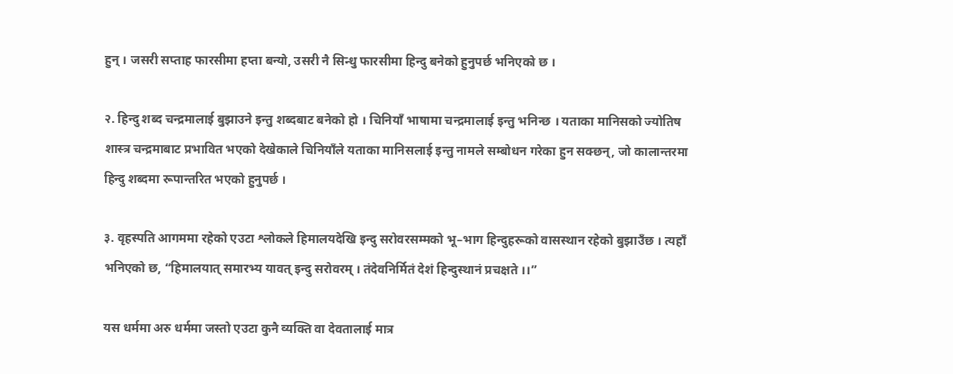हुन् । जसरी सप्ताह फारसीमा हप्ता बन्यो, उसरी नै सिन्धु फारसीमा हिन्दु बनेको हुनुपर्छ भनिएको छ ।

२. हिन्दु शब्द चन्द्रमालाई बुझाउने इन्तु शब्दबाट बनेको हो । चिनियाँ भाषामा चन्द्रमालाई इन्तु भनिन्छ । यताका मानिसको ज्योतिष शास्त्र चन्द्रमाबाट प्रभावित भएको देखेकाले चिनियाँले यताका मानिसलाई इन्तु नामले सम्बोधन गरेका हुन सक्छन्, जो कालान्तरमा हिन्दु शब्दमा रूपान्तरित भएको हुनुपर्छ ।

३. वृहस्पति आगममा रहेको एउटा श्लोकले हिमालयदेखि इन्दु सरोवरसम्मको भू–भाग हिन्दुहरूको वासस्थान रहेको बुझाउँछ । त्यहाँ भनिएको छ, “हिमालयात् समारभ्य यावत् इन्दु सरोवरम् । तंदेवनिर्मितं देशं हिन्दुस्थानं प्रचक्षते ।।”

यस धर्ममा अरु धर्ममा जस्तो एउटा कुनै व्यक्ति वा देवतालाई मात्र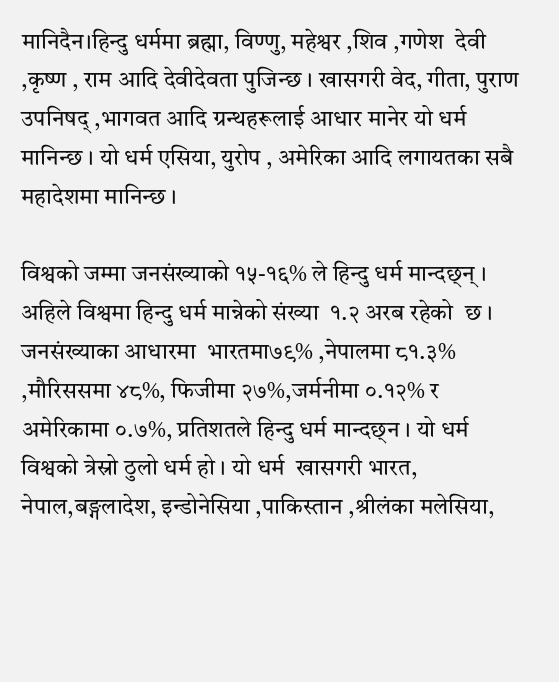मानिदैन।हिन्दु धर्ममा ब्रह्मा, विण्णु, महेश्वर ,शिव ,गणेश  देवी ,कृष्ण , राम आदि देवीदेवता पुजिन्छ । खासगरी वेद, गीता, पुराण उपनिषद् ,भागवत आदि ग्रन्थहरूलाई आधार मानेर यो धर्म मानिन्छ । यो धर्म एसिया, युरोप , अमेरिका आदि लगायतका सबै  महादेशमा मानिन्छ ।

विश्वको जम्मा जनसंख्याको १५-१६% ले हिन्दु धर्म मान्दछ्न् । अहिले विश्वमा हिन्दु धर्म मान्नेको संख्या  १.२ अरब रहेको  छ । जनसंख्याका आधारमा  भारतमा७९% ,नेपालमा ८१.३% ,मौरिससमा ४८%, फिजीमा २७%,जर्मनीमा ०.१२% र अमेरिकामा ०.७%, प्रतिशतले हिन्दु धर्म मान्दछ्न । यो धर्म विश्वको त्रेस्रो ठुलो धर्म हो । यो धर्म  खासगरी भारत, नेपाल,बङ्गलादेश, इन्डोनेसिया ,पाकिस्तान ,श्रीलंका मलेसिया,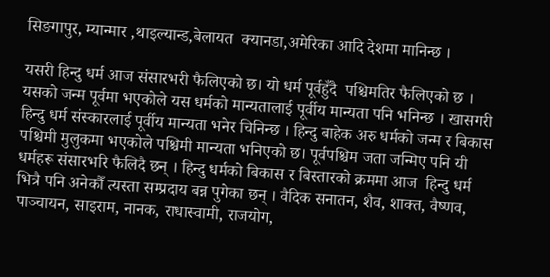सिङगापुर, म्यान्मार ,थाइल्यान्ड,बेलायत  क्यानडा,अमेरिका आदि देशमा मानिन्छ ।

यसरी हिन्दु धर्म आज संसारभरी फैलिएको छ। यो धर्म पूर्वहुँदै  पश्चिमतिर फैलिएको छ । यसको जन्म पूर्वमा भएकोले यस धर्मको मान्यतालाई पूर्वीय मान्यता पनि भनिन्छ । खासगरी हिन्दु धर्म संस्कारलाई पूर्वीय मान्यता भनेर चिनिन्छ । हिन्दु बाहेक अरु धर्मको जन्म र बिकास पश्चिमी मुलुकमा भएकोले पश्चिमी मान्यता भनिएको छ। पूर्वपश्चिम जता जन्मिए पनि यी धर्महरू संसारभरि फैलिदै छन् । हिन्दु धर्मको बिकास र बिस्तारको क्रममा आज  हिन्दु धर्म भित्रै पनि अनेकौँ त्यस्ता सम्प्रदाय बन्न पुगेका छन् । वैदिक सनातन, शैव, शाक्त, वैष्णव, पाञ्चायन, साइराम, नानक, राधास्वामी, राजयोग,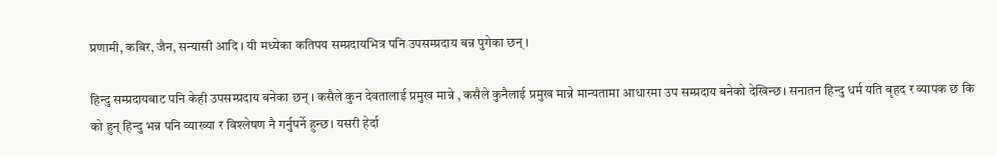प्रणामी, कबिर, जैन, सन्यासी आदि । यी मध्येका कतिपय सम्प्रदायभित्र पनि उपसम्प्रदाय बन्न पुगेका छन् ।

हिन्दु सम्प्रदायबाट पनि केही उपसम्प्रदाय बनेका छन् । कसैले कुन देवतालाई प्रमुख मान्ने , कसैले कुनैलाई प्रमुख मान्ने मान्यतामा आधारमा उप सम्प्रदाय बनेको देखिन्छ। सनातन हिन्दु धर्म यति बृहद र व्यापक छ कि को हुन् हिन्दु भन्न पनि व्याख्या र विश्लेषण नै गर्नुपर्ने हुन्छ। यसरी हेर्दा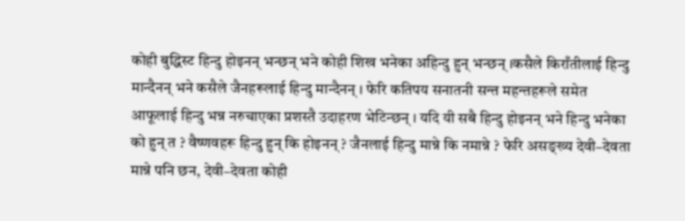कोही बुद्धिस्ट हिन्दु होइनन् भन्छन् भने कोही शिख भनेका अहिन्दु हुन् भन्छन् ।कसैले किराँतीलाई हिन्दु मान्दैनन् भने कसैले जैनहरूलाई हिन्दु मान्दैनन् । फेरि कतिपय सनातनी सन्त महन्तहरूले समेत आफूलाई हिन्दु भन्न नरुचाएका प्रशस्तै उदाहरण भेटिन्छन् । यदि यी सबै हिन्दु होइनन् भने हिन्दु भनेका को हुन् त ? वैष्णवहरू हिन्दु हुन् कि होइनन् ? जैनलाई हिन्दु मान्ने कि नमान्ने ? फेरि असङ्ख्य देवी–देवता मान्ने पनि छन, देवी–देवता कोही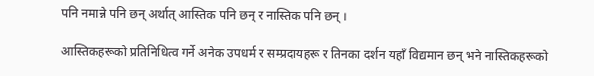पनि नमान्ने पनि छन् अर्थात् आस्तिक पनि छन् र नास्तिक पनि छन् ।

आस्तिकहरूको प्रतिनिधित्व गर्ने अनेक उपधर्म र सम्प्रदायहरू र तिनका दर्शन यहाँ विद्यमान छन् भने नास्तिकहरूको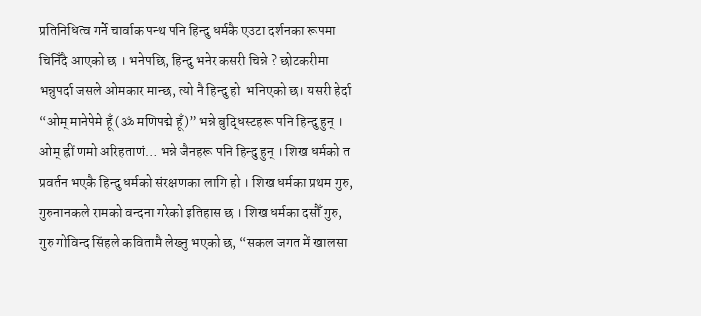प्रतिनिधित्व गर्ने चार्वाक पन्थ पनि हिन्दु धर्मकै एउटा दर्शनका रूपमा चिनिँदै आएको छ । भनेपछि, हिन्दु भनेर कसरी चिन्ने ? छोटकरीमा भन्नुपर्दा जसले ओमकार मान्छ, त्यो नै हिन्दु हो  भनिएको छ। यसरी हेर्दा “ओम् मानेपेमे हूँ (ॐ मणिपद्मे हूँ)” भन्ने बुद्धिस्टहरू पनि हिन्दु हुन् । ओम् ह्रीं णमो अरिहताणं… भन्ने जैनहरू पनि हिन्दु हुन् । शिख धर्मको त प्रवर्तन भएकै हिन्दु धर्मको संरक्षणका लागि हो । शिख धर्मका प्रथम गुरु, गुरुनानकले रामको वन्दना गरेको इतिहास छ । शिख धर्मका दसौँ गुरु, गुरु गोविन्द सिंहले कवितामै लेख्नु भएको छ, “सकल जगत में खालसा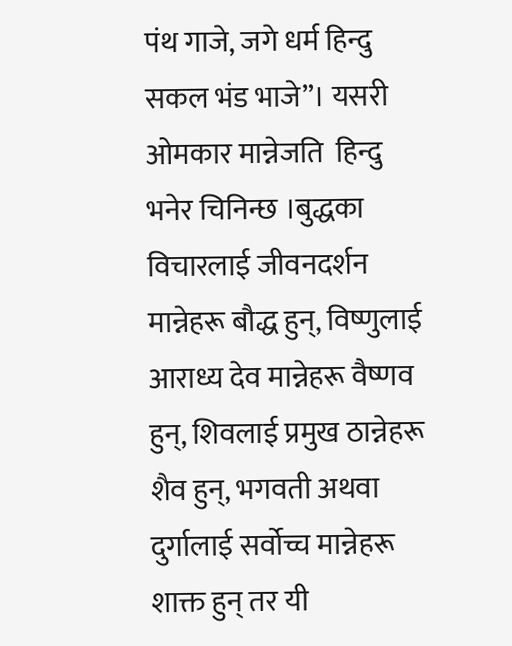पंथ गाजे, जगे धर्म हिन्दु सकल भंड भाजे”। यसरी ओमकार मान्नेजति  हिन्दु भनेर चिनिन्छ ।बुद्धका विचारलाई जीवनदर्शन मान्नेहरू बौद्ध हुन्, विष्णुलाई आराध्य देव मान्नेहरू वैष्णव हुन्, शिवलाई प्रमुख ठान्नेहरू शैव हुन्, भगवती अथवा दुर्गालाई सर्वोच्च मान्नेहरू शाक्त हुन् तर यी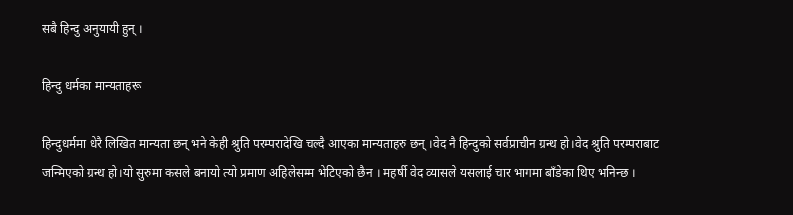सबै हिन्दु अनुयायी हुन् ।

हिन्दु धर्मका मान्यताहरू

हिन्दुधर्ममा धेरै लिखित मान्यता छन् भने केही श्रुति परम्परादेखि चल्दै आएका मान्यताहरु छन् ।वेद नै हिन्दुको सर्वप्राचीन ग्रन्थ हो।वेद श्रुति परम्पराबाट जन्मिएको ग्रन्थ हो।यो सुरुमा कसले बनायो त्यो प्रमाण अहिलेसम्म भेटिएको छैन । महर्षी वेद व्यासले यसलाई चार भागमा बाँडेका थिए भनिन्छ ।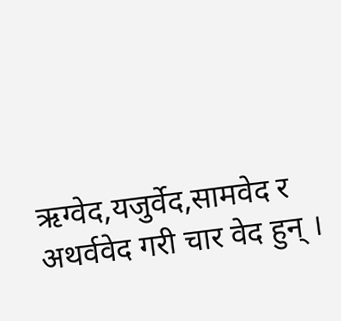ऋग्वेद,यजुर्वेद,सामवेद र अथर्ववेद गरी चार वेद हुन् ।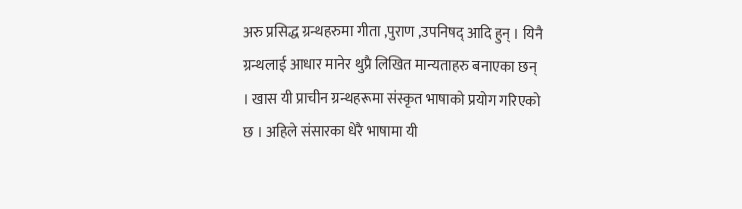अरु प्रसिद्ध ग्रन्थहरुमा गीता ,पुराण ,उपनिषद् आदि हुन् । यिनै ग्रन्थलाई आधार मानेर थुप्रै लिखित मान्यताहरु बनाएका छन् । खास यी प्राचीन ग्रन्थहरूमा संस्कृत भाषाको प्रयोग गरिएको छ । अहिले संसारका धेरै भाषामा यी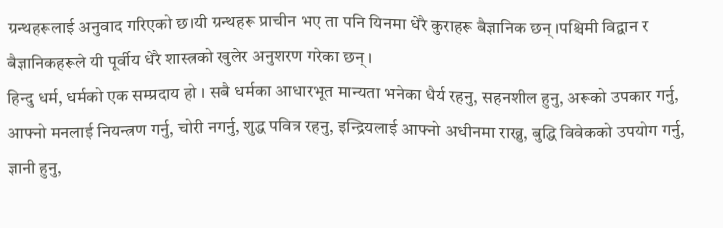ग्रन्थहरूलाई अनुवाद गरिएको छ।यी ग्रन्थहरू प्राचीन भए ता पनि यिनमा धेरै कुराहरू बैज्ञानिक छन् ।पश्चिमी विद्वान र बैज्ञानिकहरूले यी पूर्वीय धेरै शास्त्रको खुलेर अनुशरण गरेका छन् ।
हिन्दु धर्म, धर्मको एक सम्प्रदाय हो । सबै धर्मका आधारभूत मान्यता भनेका धैर्य रहनु, सहनशील हुनु, अरूको उपकार गर्नु, आफ्नो मनलाई नियन्त्रण गर्नु, चोरी नगर्नु, शुद्ध पवित्र रहनु, इन्द्रियलाई आफ्नो अधीनमा राख्नु, बुद्धि विवेकको उपयोग गर्नु, ज्ञानी हुनु,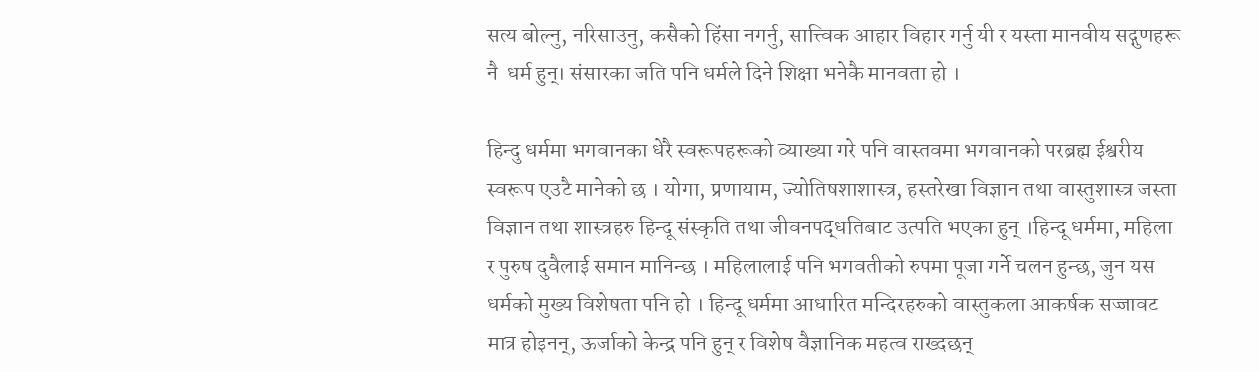सत्य बोल्नु, नरिसाउनु, कसैको हिंसा नगर्नु, सात्त्विक आहार विहार गर्नु यी र यस्ता मानवीय सद्गुणहरू नै  धर्म हुन्। संसारका जति पनि धर्मले दिने शिक्षा भनेकै मानवता हो ।

हिन्दु धर्ममा भगवानका धेरै स्वरूपहरूको व्याख्या गरे पनि वास्तवमा भगवानको परब्रह्म ईश्वरीय स्वरूप एउटै मानेको छ । योगा, प्रणायाम, ज्योतिषशाशास्त्र, हस्तरेखा विज्ञान तथा वास्तुशास्त्र जस्ता विज्ञान तथा शास्त्रहरु हिन्दू संस्कृति तथा जीवनपद्धतिबाट उत्पति भएका हुन् ।हिन्दू धर्ममा, महिला र पुरुष दुवैलाई समान मानिन्छ । महिलालाई पनि भगवतीको रुपमा पूजा गर्ने चलन हुन्छ, जुन यस धर्मको मुख्य विशेषता पनि हो । हिन्दू धर्ममा आधारित मन्दिरहरुको वास्तुकला आकर्षक सज्जावट मात्र होइनन्, ऊर्जाको केन्द्र पनि हुन् र विशेष वैज्ञानिक महत्व राख्दछन्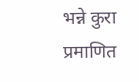भन्ने कुरा प्रमाणित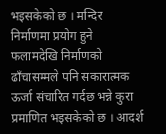भइसकेको छ । मन्दिर निर्माणमा प्रयोग हुने फलामदेखि निर्माणको ढाँचासम्मले पनि सकारात्मक ऊर्जा संचारित गर्दछ भन्ने कुरा प्रमाणित भइसकेको छ । आदर्श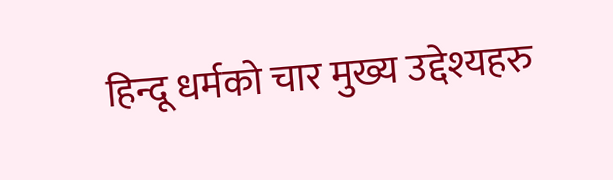हिन्दू धर्मको चार मुख्य उद्देश्यहरु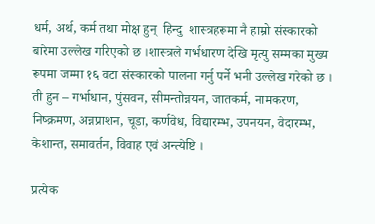धर्म, अर्थ, कर्म तथा मोक्ष हुन्  हिन्दु  शास्त्रहरूमा नै हाम्रो संस्कारको बारेमा उल्लेख गरिएको छ ।शास्त्रले गर्भधारण देखि मृत्यु सम्मका मुख्य रूपमा जम्मा १६ वटा संस्कारको पालना गर्नु पर्ने भनी उल्लेख गरेको छ । ती हुन – गर्भाधान, पुंसवन, सीमन्तोन्नयन, जातकर्म, नामकरण, निष्क्रमण, अन्नप्राशन, चूडा, कर्णवेध, विद्यारम्भ, उपनयन, वेदारम्भ, केशान्त, समावर्तन, विवाह एवं अन्त्येष्टि ।

प्रत्येक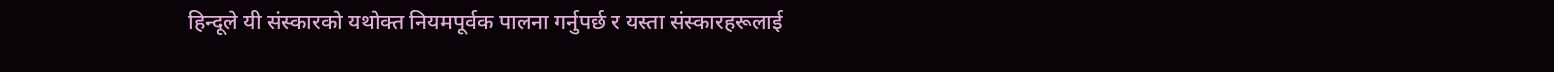हिन्दूले यी संस्कारको यथोक्त नियमपूर्वक पालना गर्नुपर्छ र यस्ता संस्कारहरूलाई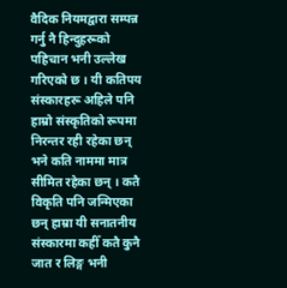वैदिक नियमद्वारा सम्पन्न गर्नु नै हिन्दुहरूको पहिचान भनी उल्लेख गरिएको छ । यी कतिपय संस्कारहरू अहिले पनि हाम्रो संस्कृतिको रूपमा निरन्तर रही रहेका छन् भने कति नाममा मात्र सीमित रहेका छन् । कतै विकृति पनि जन्मिएका छन् हाम्रा यी सनातनीय संस्कारमा कहीँ कतै कुनै जात र लिङ्ग भनी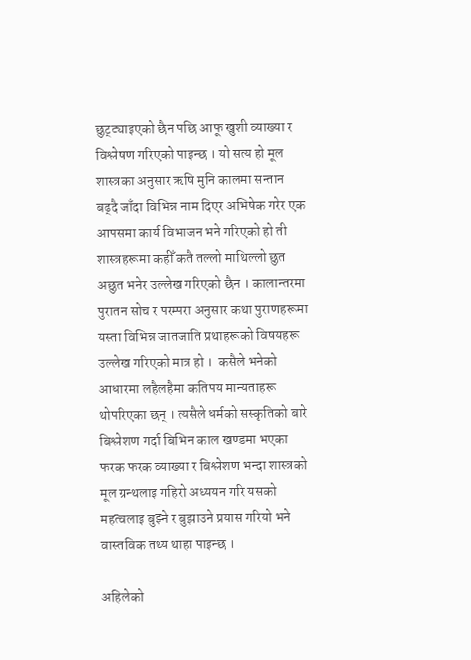छुट्ट्याइएको छैन पछि आफू खुशी व्याख्या र विश्लेषण गरिएको पाइन्छ । यो सत्य हो मूल शास्त्रका अनुसार ऋषि मुनि कालमा सन्तान बढ्दै जाँदा विभिन्न नाम दिएर अभिषेक गरेर एक आपसमा कार्य विभाजन भने गरिएको हो ती शास्त्रहरूमा कहीँ कतै तल्लो माथिल्लो छुत अछुत भनेर उल्लेख गरिएको छैन । कालान्तरमा पुरातन सोच र परम्परा अनुसार कथा पुराणहरूमा यस्ता विभिन्न जातजाति प्रथाहरूको विषयहरू उल्लेख गरिएको मात्र हो ।  कसैले भनेको आधारमा लहैलहैमा कतिपय मान्यताहरू थोपरिएका छन् । त्यसैले धर्मको सस्कृतिको बारे बिश्लेशण गर्दा बिभिन काल खण्डमा भएका फरक फरक व्याख्या र बिश्लेशण भन्दा शास्त्रको मूल ग्रन्थलाइ गहिरो अध्ययन गरि यसको महत्वलाइ बुझ्ने र बुझाउने प्रयास गरियो भने वास्तविक तथ्य थाहा पाइन्छ ।

अहिलेको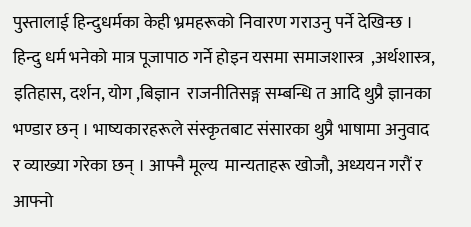पुस्तालाई हिन्दुधर्मका केही भ्रमहरूको निवारण गराउनु पर्ने देखिन्छ । हिन्दु धर्म भनेको मात्र पूजापाठ गर्ने होइन यसमा समाजशास्त्र  ,अर्थशास्त्र, इतिहास, दर्शन, योग ,बिज्ञान  राजनीतिसङ्ग सम्बन्धि त आदि थुप्रै ज्ञानका भण्डार छन् । भाष्यकारहरूले संस्कृतबाट संसारका थुप्रै भाषामा अनुवाद  र व्याख्या गरेका छन् । आफ्नै मूल्य  मान्यताहरू खोजौ, अध्ययन गरौं र आफ्नो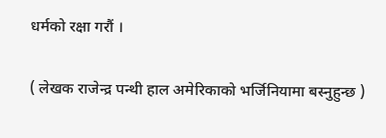धर्मको रक्षा गरौं ।

( लेखक राजेन्द्र पन्थी हाल अमेरिकाको भर्जिनियामा बस्नुहुन्छ )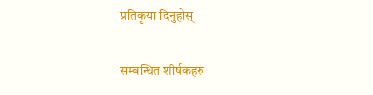प्रतिकृया दिनुहोस्

सम्बन्धित शीर्षकहरु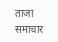ताजा समाचार